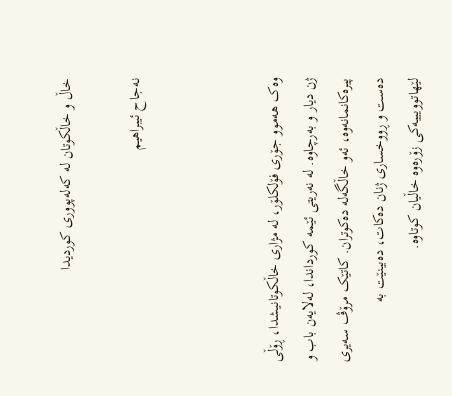خاڵ و خاڵکوتان لە کەلەپووری کوردیدا

نەجاح ئیبراهیم



وەک هەموو جۆری فۆلکلۆر، لە مژاری خاڵکوتانیشدا، ڕۆڵی ژن دیار و بەرچاوە. لە نەریتی ئێمە کورداندا، لەلایەن باب و پیرەکانمانەوە، ئەو خاڵگەلە دەکوتران. کاتێک مرۆڤ سەیری دەست و ڕووخساری ژنان دەکات، دەبینێت بە لێهاتوویییەکی زۆرەوە خاڵیان کوتاوە.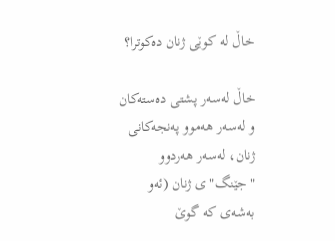خاڵ لە کوێی ژنان دەکوترا؟

خاڵ لەسەر پشتی دەستەکان و لەسەر هەموو پەنجەکانی ژنان، لەسەر هەردوو "جێنگ"ی ژنان (ئەو بەشەی کە گوێ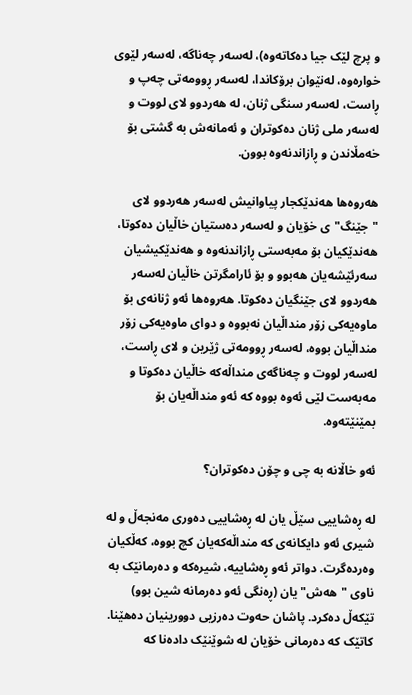و پرچ لێک جیا دەکاتەوە)، لەسەر چەناگە، لەسەر لێوی خوارەوە، لەنێوان برۆکاندا، لەسەر ڕوومەتی چەپ و ڕاست، لەسەر سنگی ژنان، لە هەردوو لای لووت و لەسەر ملی ژنان دەکوتران و ئەمانەش بە گشتی بۆ خەمڵاندن و ڕازاندنەوە بوون.

هەروەها هەندێکجار پیاوانیش لەسەر هەردوو لای "جێنگ"ی خۆیان و لەسەر دەستیان خاڵیان دەکوتا، هەندێکیان بۆ مەبەستی ڕازاندنەوە و هەندێکیشیان سەرئێشەیان هەبوو و بۆ ئارامگرتن خاڵیان لەسەر هەردوو لای جێنگیان دەکوتا. هەروەها ئەو ژنانەی بۆ ماوەیەکی زۆر منداڵیان نەبووە و دوای ماوەیەکی زۆر منداڵیان بووە، لەسەر ڕوومەتی ژێرین و لای ڕاست، لەسەر لووت و چەناگەی منداڵەکە خاڵیان دەکوتا و مەبەست لێی ئەوە بووە کە ئەو منداڵەیان بۆ بمێنێتەوە.

ئەو خاڵانە بە چی و چۆن دەکوتران؟

لە ڕەشاییی سێڵ یان لە ڕەشاییی دەوری مەنجەڵ و لە شیری ئەو دایکانەی کە منداڵەکەیان کچ بووە، کەڵکیان وەردەگرت. دواتر ئەو ڕەشاییە، شیرەکە و دەرمانێک بە ناوی "هەش"یان (ڕەنگی ئەو دەرمانە شین بوو) تێکەڵ دەکرد. پاشان حەوت دەرزیی دوورینیان دەهێنا. کاتێک کە دەرمانی خۆیان لە شوێنێک دادەنا کە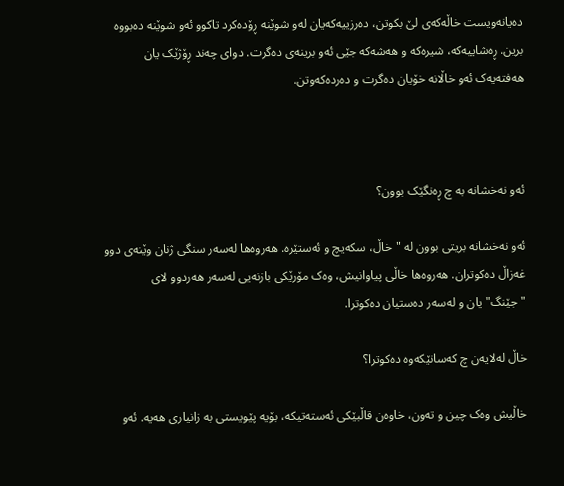دەیانەویست خاڵەکەی لێ بکوتن، دەرزییەکەیان لەو شوێنە ڕۆدەکرد تاکوو ئەو شوێنە دەبووە برین. ڕەشاییەکە، شیرەکە و هەشەکە جێی ئەو برینەی دەگرت. دوای چەند ڕۆژێک یان هەفتەیەک ئەو خاڵانە خۆیان دەگرت و دەردەکەوتن.



ئەو نەخشانە بە چ ڕەنگێک بوون؟

ئەو نەخشانە بریتی بوون لە "خاڵ، سکەیچ و ئەستێرە. هەروەها لەسەر سنگی ژنان وێنەی دوو غەزاڵ دەکوتران. هەروەها خاڵی پیاوانیش، وەک مۆرێکی بازنەیی لەسەر هەردوو لای "جێنگ"یان و لەسەر دەستیان دەکوترا.

خاڵ لەلایەن چ کەسانێکەوە دەکوترا؟

خاڵیش وەک چین و تەون، خاوەن قاڵبێکی ئەستەتیکە، بۆیە پێویستی بە زانیاری هەیە. ئەو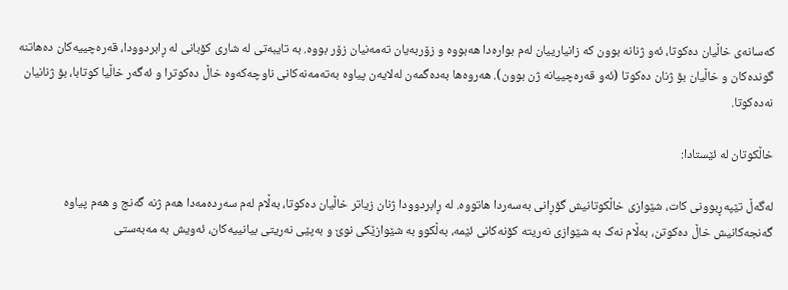کەسانەی خاڵیان دەکوتا، ئەو ژنانە بوون کە زانیارییان لەم بوارەدا هەبووە و زۆربەیان تەمەنیان زۆر بووە. بە تایبەتی لە شاری کۆبانی لە ڕابردوودا، قەرەچییەکان دەهاتنە گوندەکان و خاڵیان بۆ ژنان دەکوتا (ئەو قەرەچییانە ژن بوون). هەروەها بەدەگمەن لەلایەن پیاوە بەتەمەنەکانی ناوچەکەوە خاڵ دەکوترا و ئەگەر خاڵیا کوتابا، بۆ ژنانیان نەدەکوتا.

خاڵکوتان لە ئێستادا:

لەگەڵ تێپەڕبوونی کات، شێوازی خاڵکوتانیش گۆڕانی بەسەردا هاتووە. لە ڕابردوودا ژنان زیاتر خاڵیان دەکوتا، بەڵام لەم سەردەمەدا هەم ژنە گەنج و هەم پیاوە گەنجەکانیش خاڵ دەکوتن، بەڵام نەک بە شێوازی نەریتە کۆنەکانی ئێمە، بەڵکوو بە شێوازێکی نوێ و بەپێی نەریتی بیانییەکان، ئەویش بە مەبەستی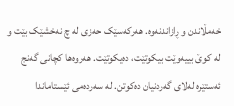خەمڵاندن و ڕازاندنەوە. هەرکەسێک حەزی لە چ نەخشێک بێت و لە کوێ بییەوێت بیکوتێت، دەیکوتێت. هەروەها کچانی گەنج ئەستێرە لەلای گەردنیان دەکوتن. لە سەردەمی ئێستاماندا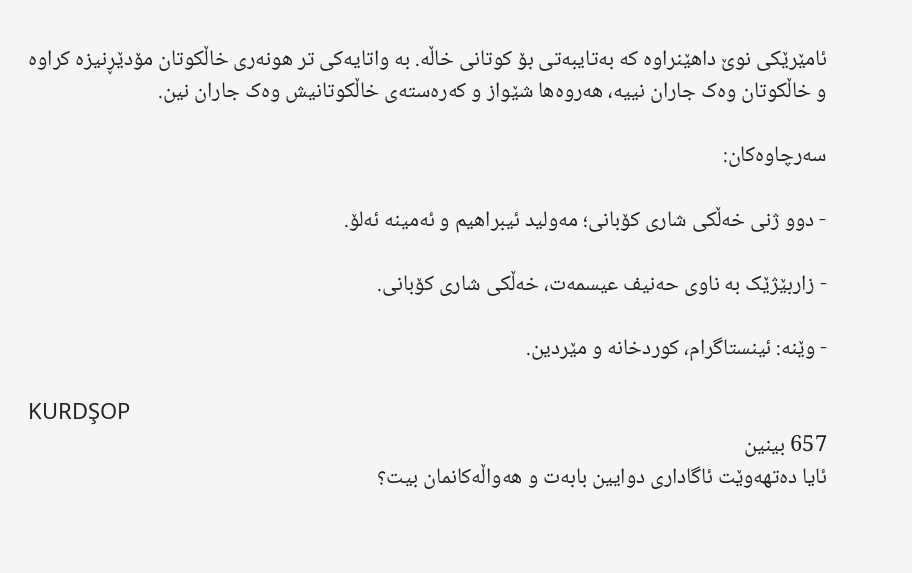ئامێرێکی نوێ داهێنراوە کە بەتایبەتی بۆ کوتانی خاڵە. بە واتایەکی تر هونەری خاڵکوتان مۆدێڕنیزە کراوە و خاڵکوتان وەک جاران نییە، هەروەها شێواز و کەرەستەی خاڵکوتانیش وەک جاران نین.

سەرچاوەکان:

- دوو ژنی خەڵکی شاری کۆبانی؛ مەولید ئیبراهیم و ئەمینە ئەلۆ.

- زاربێژێک بە ناوی حەنیف عیسمەت، خەڵکی شاری کۆبانی.

- وێنە: ئینستاگرام، کوردخانە و مێردین.

KURDŞOP
657 بینین
ئایا دەتهەوێت ئاگاداری دوایین بابەت و هەواڵەکانمان بیت؟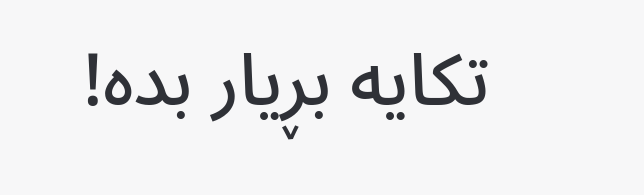تکایە بڕیار بدە!